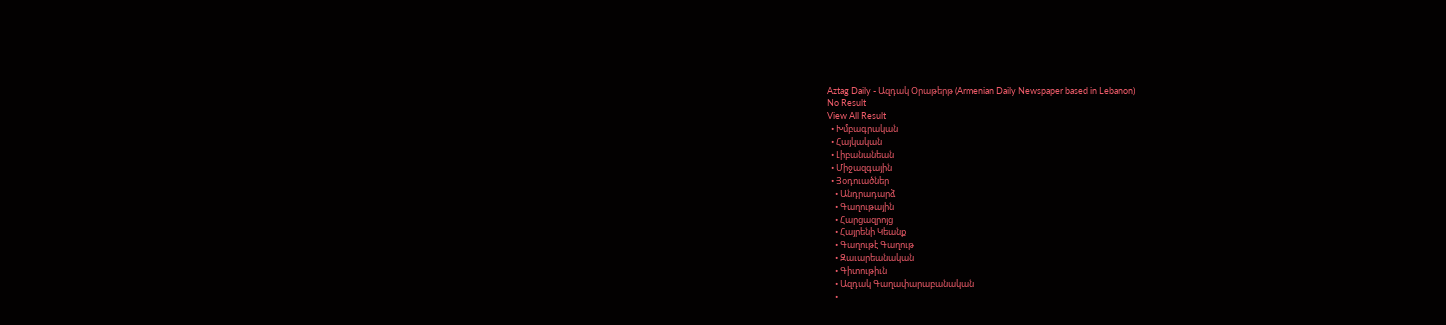Aztag Daily - Ազդակ Օրաթերթ (Armenian Daily Newspaper based in Lebanon)
No Result
View All Result
  • Խմբագրական
  • Հայկական
  • Լիբանանեան
  • Միջազգային
  • Յօդուածներ
    • Անդրադարձ
    • Գաղութային
    • Հարցազրոյց
    • Հայրենի Կեանք
    • Գաղութէ Գաղութ
    • Զաւարեանական
    • Գիտութիւն
    • Ազդակ Գաղափարաբանական
    •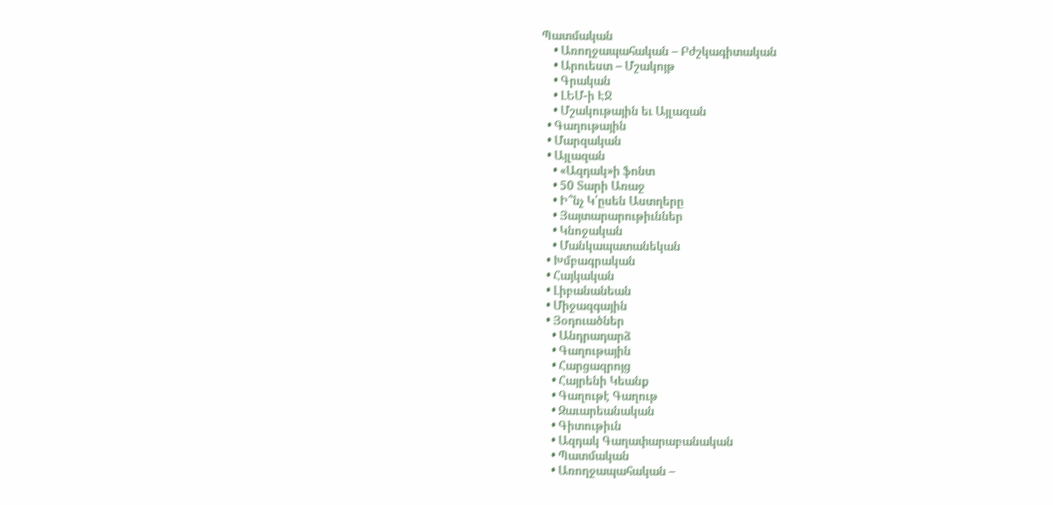Պատմական
    • Առողջապահական – Բժշկագիտական
    • Արուեստ – Մշակոյթ
    • Գրական
    • ԼԵՄ-ի ԷՋ
    • Մշակութային եւ Այլազան
  • Գաղութային
  • Մարզական
  • Այլազան
    • «Ազդակ»ի ֆոնտ
    • 50 Տարի Առաջ
    • Ի՞նչ Կ՛ըսեն Աստղերը
    • Յայտարարութիւններ
    • Կնոջական
    • Մանկապատանեկան
  • Խմբագրական
  • Հայկական
  • Լիբանանեան
  • Միջազգային
  • Յօդուածներ
    • Անդրադարձ
    • Գաղութային
    • Հարցազրոյց
    • Հայրենի Կեանք
    • Գաղութէ Գաղութ
    • Զաւարեանական
    • Գիտութիւն
    • Ազդակ Գաղափարաբանական
    • Պատմական
    • Առողջապահական –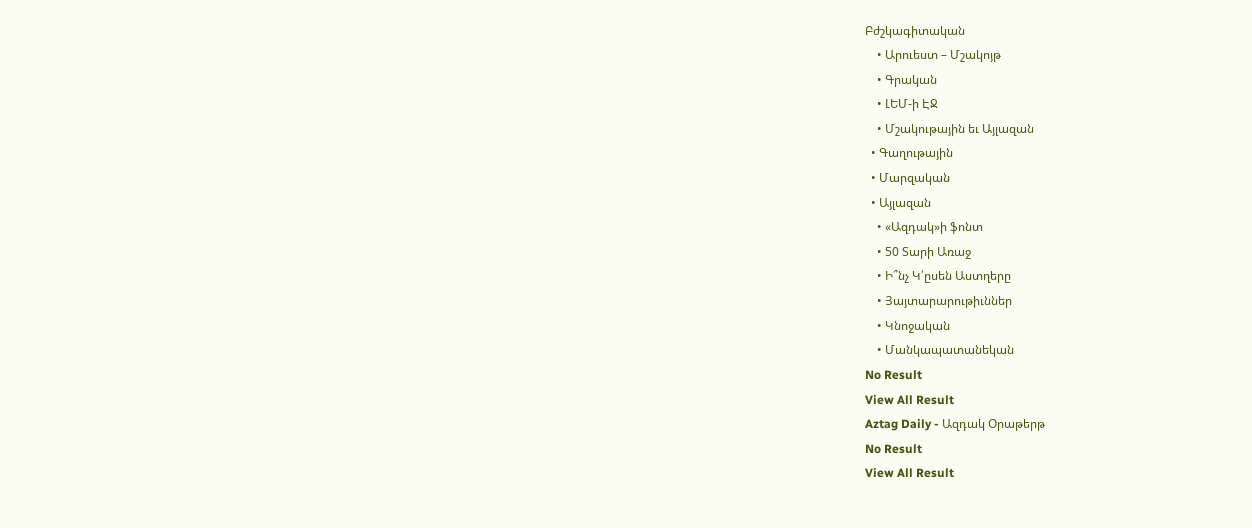Բժշկագիտական
    • Արուեստ – Մշակոյթ
    • Գրական
    • ԼԵՄ-ի ԷՋ
    • Մշակութային եւ Այլազան
  • Գաղութային
  • Մարզական
  • Այլազան
    • «Ազդակ»ի ֆոնտ
    • 50 Տարի Առաջ
    • Ի՞նչ Կ՛ըսեն Աստղերը
    • Յայտարարութիւններ
    • Կնոջական
    • Մանկապատանեկան
No Result
View All Result
Aztag Daily - Ազդակ Օրաթերթ
No Result
View All Result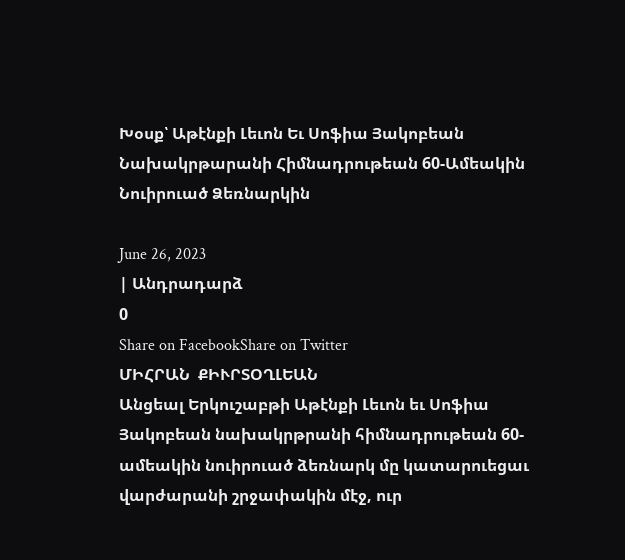Խօսք՝ Աթէնքի Լեւոն Եւ Սոֆիա Յակոբեան Նախակրթարանի Հիմնադրութեան 60-Ամեակին Նուիրուած Ձեռնարկին

June 26, 2023
| Անդրադարձ
0
Share on FacebookShare on Twitter
ՄԻՀՐԱՆ  ՔԻՒՐՏՕՂԼԵԱՆ
Անցեալ Երկուշաբթի Աթէնքի Լեւոն եւ Սոֆիա Յակոբեան նախակրթրանի հիմնադրութեան 60-ամեակին նուիրուած ձեռնարկ մը կատարուեցաւ վարժարանի շրջափակին մէջ, ուր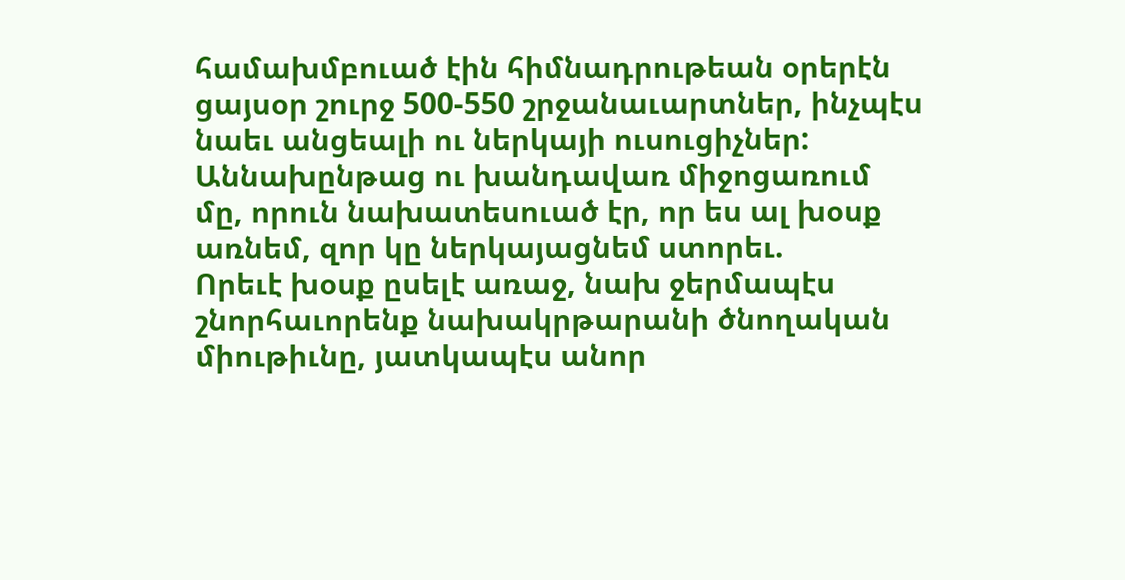համախմբուած էին հիմնադրութեան օրերէն ցայսօր շուրջ 500-550 շրջանաւարտներ, ինչպէս նաեւ անցեալի ու ներկայի ուսուցիչներ: Աննախընթաց ու խանդավառ միջոցառում մը, որուն նախատեսուած էր, որ ես ալ խօսք առնեմ, զոր կը ներկայացնեմ ստորեւ.
Որեւէ խօսք ըսելէ առաջ, նախ ջերմապէս շնորհաւորենք նախակրթարանի ծնողական միութիւնը, յատկապէս անոր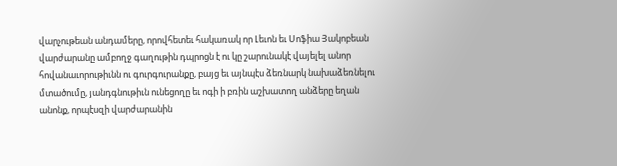վարչութեան անդամերը, որովհետեւ հակառակ որ Լեւոն եւ Սոֆիա Յակոբեան վարժարանը ամբողջ գաղութին դպրոցն է ու կը շարունակէ վայելել անոր հովանաւորութիւնն ու գուրգուրանքը, բայց եւ այնպէս ձեռնարկ նախաձեռնելու մտածումը, յանդգնութիւն ունեցողը եւ ոգի ի բռին աշխատող անձերը եղան անոնք, որպէսզի վարժարանին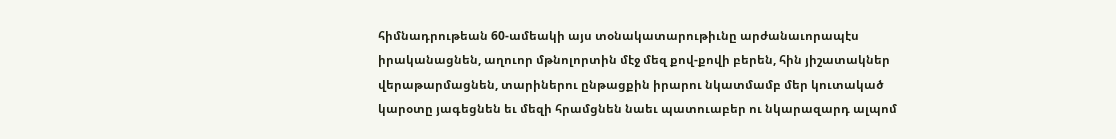հիմնադրութեան 60-ամեակի այս տօնակատարութիւնը արժանաւորապէս իրականացնեն, աղուոր մթնոլորտին մէջ մեզ քով-քովի բերեն, հին յիշատակներ վերաթարմացնեն, տարիներու ընթացքին իրարու նկատմամբ մեր կուտակած կարօտը յագեցնեն եւ մեզի հրամցնեն նաեւ պատուաբեր ու նկարազարդ ալպոմ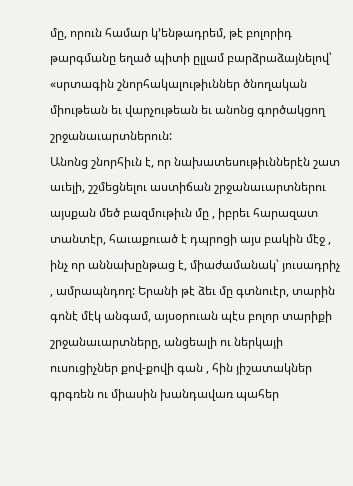մը, որուն համար կ’ենթադրեմ, թէ բոլորիդ թարգմանը եղած պիտի ըլլամ բարձրաձայնելով՝ «սրտագին շնորհակալութիւններ ծնողական միութեան եւ վարչութեան եւ անոնց գործակցող շրջանաւարտներուն:
Անոնց շնորհիւն է, որ նախատեսութիւններէն շատ աւելի, շշմեցնելու աստիճան շրջանաւարտներու այսքան մեծ բազմութիւն մը , իբրեւ հարազատ տանտէր, հաւաքուած է դպրոցի այս բակին մէջ , ինչ որ աննախընթաց է, միաժամանակ՝ յուսադրիչ , ամրապնդող: Երանի թէ ձեւ մը գտնուէր, տարին գոնէ մէկ անգամ, այսօրուան պէս բոլոր տարիքի շրջանաւարտները, անցեալի ու ներկայի ուսուցիչներ քով-քովի գան , հին յիշատակներ գրգռեն ու միասին խանդավառ պահեր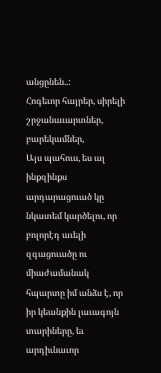անցընեն..:
Հոգեւոր հայրեր, սիրելի շրջանաւարտներ, բարեկամներ,
Այս պահուս, ես ալ ինքզինքս արդարացուած կը նկատեմ կարծելու, որ բոլորէդ աւելի զգացուածը ու միաժամանակ հպարտը իմ անձս է, որ իր կեանքին լաւագոյն տարիները, եւ արդիւնաւոր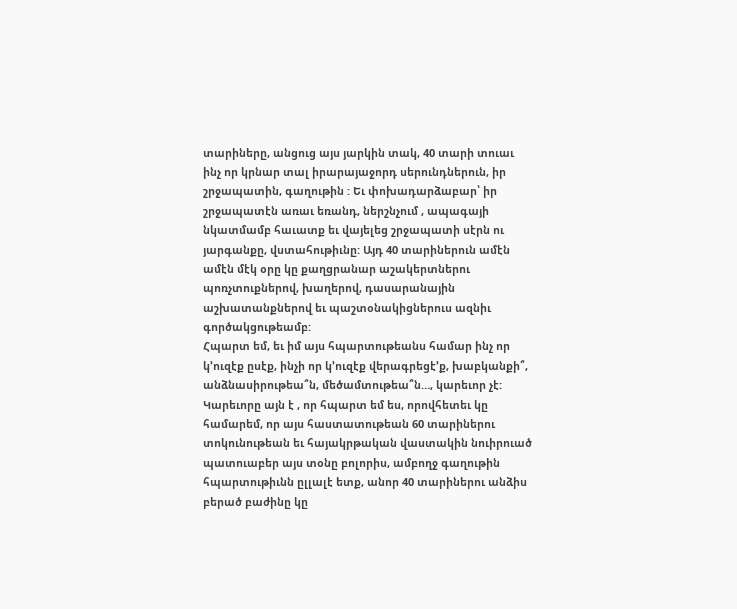տարիները, անցուց այս յարկին տակ, 40 տարի տուաւ ինչ որ կրնար տալ իրարայաջորդ սերունդներուն, իր շրջապատին, գաղութին : Եւ փոխադարձաբար՝ իր շրջապատէն առաւ եռանդ, ներշնչում , ապագայի նկատմամբ հաւատք եւ վայելեց շրջապատի սէրն ու յարգանքը, վստահութիւնը: Այդ 40 տարիներուն ամէն ամէն մէկ օրը կը քաղցրանար աշակերտներու պոռչտուքներով, խաղերով, դասարանային աշխատանքներով եւ պաշտօնակիցներուս ազնիւ գործակցութեամբ:
Հպարտ եմ, եւ իմ այս հպարտութեանս համար ինչ որ կ’ուզէք ըսէք, ինչի որ կ’ուզէք վերագրեցէ’ք, խաբկանքի՞, անձնասիրութեա՞ն, մեծամտութեա՞ն…, կարեւոր չէ: Կարեւորը այն է , որ հպարտ եմ ես, որովհետեւ կը համարեմ, որ այս հաստատութեան 60 տարիներու տոկունութեան եւ հայակրթական վաստակին նուիրուած պատուաբեր այս տօնը բոլորիս, ամբողջ գաղութին հպարտութիւնն ըլլալէ ետք, անոր 40 տարիներու անձիս բերած բաժինը կը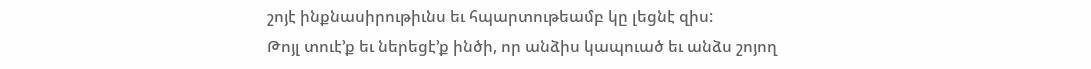շոյէ ինքնասիրութիւնս եւ հպարտութեամբ կը լեցնէ զիս:
Թոյլ տուէ’ք եւ ներեցէ’ք ինծի, որ անձիս կապուած եւ անձս շոյող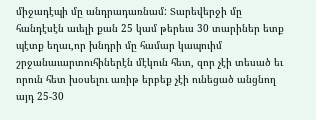միջադէպի մը անդրադառնամ: Տարեվերջի մը հանդէսէն աւելի քան 25 կամ թերեւս 30 տարիներ ետք պէտք եղաւ,որ խնդրի մը համար կապուիմ շրջանաւարտուհիներէն մէկուն հետ, զոր չէի տեսած եւ որուն հետ խօսելու առիթ երբեք չէի ունեցած անցնող այդ 25-30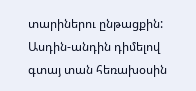տարիներու ընթացքին: Ասդին-անդին դիմելով գտայ տան հեռախօսին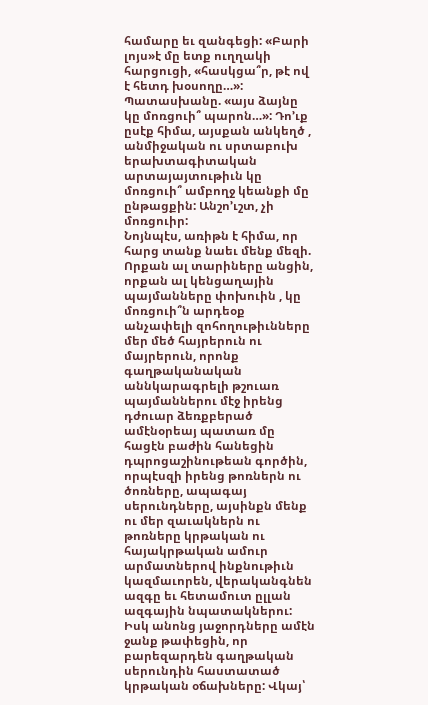համարը եւ զանգեցի: «Բարի լոյս»է մը ետք ուղղակի հարցուցի, «հասկցա՞ր, թէ ով է հետդ խօսողը…»: Պատասխանը. «այս ձայնը կը մոռցուի՞ պարոն…»: Դո’ւք ըսէք հիմա, այսքան անկեղծ , անմիջական ու սրտաբուխ երախտագիտական արտայայտութիւն կը մոռցուի՞ ամբողջ կեանքի մը ընթացքին: Անշո’ւշտ, չի մոռցուիր:
Նոյնպէս, առիթն է հիմա, որ հարց տանք նաեւ մենք մեզի.
Որքան ալ տարիները անցին, որքան ալ կենցաղային պայմանները փոխուին , կը մոռցուի՞ն արդեօք անչափելի զոհողութիւնները մեր մեծ հայրերուն ու մայրերուն, որոնք գաղթականական աննկարագրելի թշուառ պայմաններու մէջ իրենց դժուար ձեռքբերած ամէնօրեայ պատառ մը հացէն բաժին հանեցին դպրոցաշինութեան գործին, որպէսզի իրենց թոռներն ու ծոռները, ապագայ սերունդները, այսինքն մենք ու մեր զաւակներն ու թոռները կրթական ու հայակրթական ամուր արմատներով ինքնութիւն կազմաւորեն, վերականգնեն ազգը եւ հետամուտ ըլլան ազգային նպատակներու: Իսկ անոնց յաջորդները ամէն ջանք թափեցին, որ բարեզարդեն գաղթական սերունդին հաստատած կրթական օճախները: Վկայ՝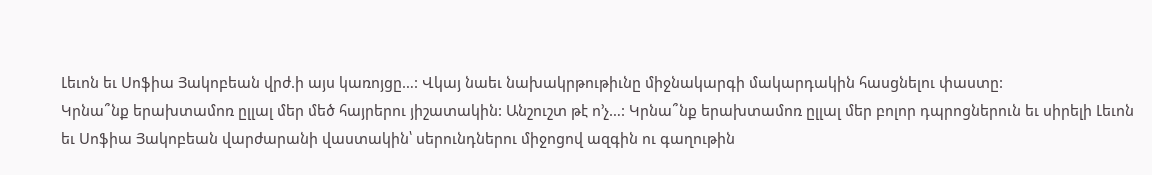Լեւոն եւ Սոֆիա Յակոբեան վրժ.ի այս կառոյցը…: Վկայ նաեւ նախակրթութիւնը միջնակարգի մակարդակին հասցնելու փաստը:
Կրնա՞նք երախտամոռ ըլլալ մեր մեծ հայրերու յիշատակին: Անշուշտ թէ ո’չ…: Կրնա՞նք երախտամոռ ըլլալ մեր բոլոր դպրոցներուն եւ սիրելի Լեւոն եւ Սոֆիա Յակոբեան վարժարանի վաստակին՝ սերունդներու միջոցով ազգին ու գաղութին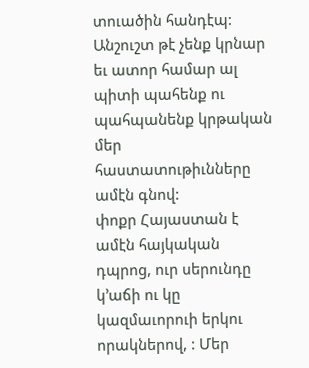տուածին հանդէպ: Անշուշտ թէ չենք կրնար եւ ատոր համար ալ պիտի պահենք ու պահպանենք կրթական մեր հաստատութիւնները ամէն գնով:
փոքր Հայաստան է ամէն հայկական դպրոց, ուր սերունդը կ’աճի ու կը կազմաւորուի երկու որակներով, : Մեր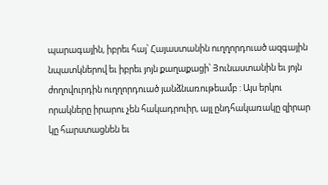պարագային, իբրեւ հայ՝ Հայաստանին ուղղորդուած ազգային նպատկներով եւ իբրեւ յոյն քաղաքացի՝ Յունաստանին եւ յոյն ժողովուրդին ուղղորդուած յանձնառութեամբ : Այս երկու որակները իրարու չեն հակադրուիր, այլ ընդհակառակը զիրար կը հարստացնեն եւ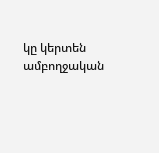կը կերտեն ամբողջական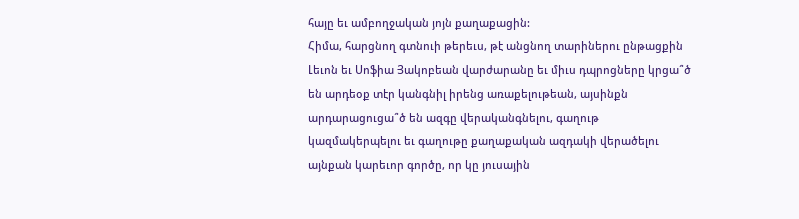հայը եւ ամբողջական յոյն քաղաքացին:
Հիմա, հարցնող գտնուի թերեւս, թէ անցնող տարիներու ընթացքին Լեւոն եւ Սոֆիա Յակոբեան վարժարանը եւ միւս դպրոցները կրցա՞ծ են արդեօք տէր կանգնիլ իրենց առաքելութեան, այսինքն արդարացուցա՞ծ են ազգը վերականգնելու, գաղութ կազմակերպելու եւ գաղութը քաղաքական ազդակի վերածելու այնքան կարեւոր գործը, որ կը յուսային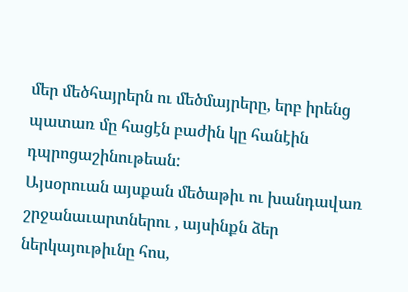մեր մեծհայրերն ու մեծմայրերը, երբ իրենց պատառ մը հացէն բաժին կը հանէին դպրոցաշինութեան:
Այսօրուան այսքան մեծաթիւ ու խանդավառ շրջանաւարտներու , այսինքն ձեր ներկայութիւնը հոս,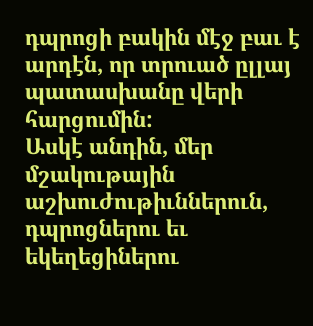դպրոցի բակին մէջ բաւ է արդէն, որ տրուած ըլլայ պատասխանը վերի հարցումին:
Ասկէ անդին, մեր մշակութային աշխուժութիւններուն, դպրոցներու եւ եկեղեցիներու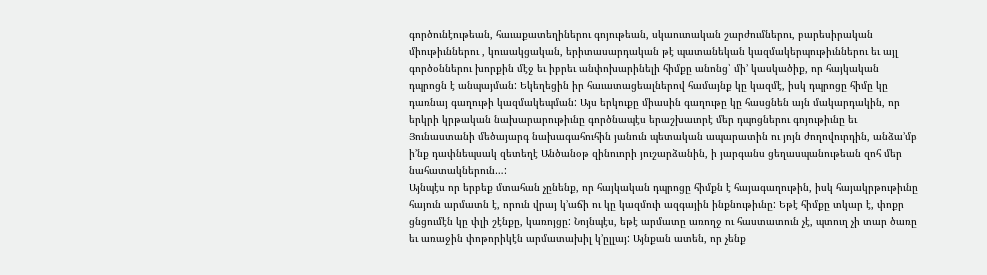գործունէութեան, հաւաքատեղիներու գոյութեան, սկաուտական շարժումներու, բարեսիրական միութիւններու , կուսակցական, երիտասարդական թէ պատանեկան կազմակերպութիւններու եւ այլ գործօններու խորքին մէջ եւ իբրեւ անփոխարինելի հիմքը անոնց՝ մի’ կասկածիք, որ հայկական դպրոցն է անպայման: Եկեղեցին իր հաւատացեալներով համայնք կը կազմէ, իսկ դպրոցը հիմը կը դառնայ գաղութի կազմակեպման: Այս երկուքը միասին գաղութը կը հասցնեն այն մակարդակին, որ երկրի կրթական նախարարութիւնը գործնապէս երաշխաւորէ մեր դպոցներու գոյութիւնը եւ Յունաստանի մեծայարգ նախագահուհին յանուն պետական ապարատին ու յոյն ժողովուրդին, անձա’մբ ի’նք դափնեպսակ զետեղէ Անծանօթ զինուորի յուշարձանին, ի յարգանս ցեղասպանութեան զոհ մեր նահատակներուն…:
Այնպէս որ երբեք մտահան չընենք, որ հայկական դպրոցը հիմքն է հայագաղութին, իսկ հայակրթութիւնը հայուն արմատն է, որուն վրայ կ’աճի ու կը կազմուի ազգային ինքնութիւնը: Եթէ հիմքը տկար է, փոքր ցնցումէն կը փլի շէնքը, կառոյցը: Նոյնպէս, եթէ արմատը առողջ ու հաստատուն չէ, պտուղ չի տար ծառը եւ առաջին փոթորիկէն արմատախիլ կ’ըլլայ: Այնքան ատեն, որ չենք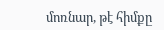մոռնար, թէ հիմքը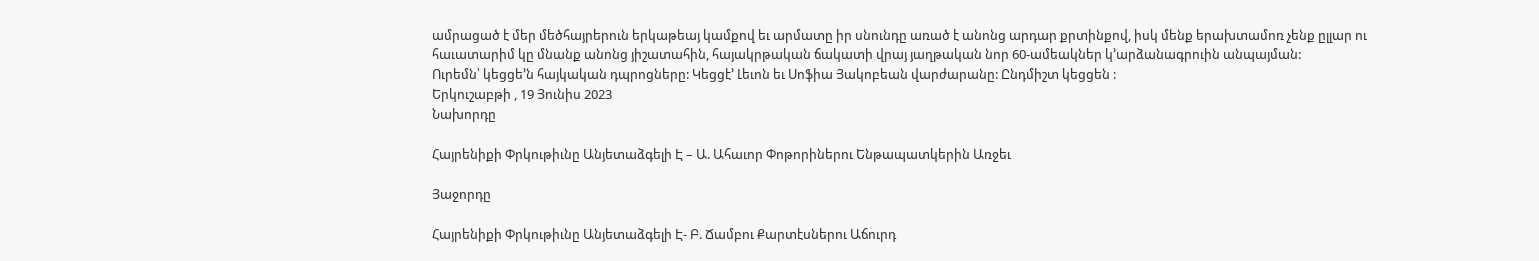ամրացած է մեր մեծհայրերուն երկաթեայ կամքով եւ արմատը իր սնունդը առած է անոնց արդար քրտինքով, իսկ մենք երախտամոռ չենք ըլլար ու հաւատարիմ կը մնանք անոնց յիշատահին, հայակրթական ճակատի վրայ յաղթական նոր 60-ամեակներ կ’արձանագրուին անպայման:
Ուրեմն՝ կեցցե’ն հայկական դպրոցները: Կեցցէ’ Լեւոն եւ Սոֆիա Յակոբեան վարժարանը: Ընդմիշտ կեցցեն :
Երկուշաբթի , 19 Յունիս 2023
Նախորդը

Հայրենիքի Փրկութիւնը Անյետաձգելի Է – Ա. Ահաւոր Փոթորիներու Ենթապատկերին Առջեւ

Յաջորդը

Հայրենիքի Փրկութիւնը Անյետաձգելի Է- Բ. Ճամբու Քարտէսներու Աճուրդ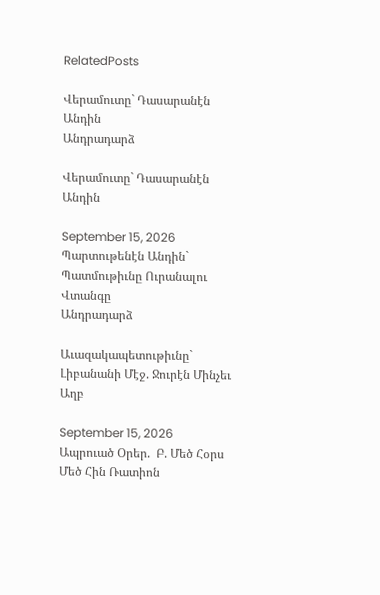RelatedPosts

Վերամուտը` Դասարանէն Անդին
Անդրադարձ

Վերամուտը` Դասարանէն Անդին

September 15, 2026
Պարտութենէն Անդին` Պատմութիւնը Ուրանալու Վտանգը
Անդրադարձ

Աւազակապետութիւնը` Լիբանանի Մէջ. Ջուրէն Մինչեւ Աղբ

September 15, 2026
Ապրուած Օրեր.  Բ. Մեծ Հօրս Մեծ Հին Ռատիոն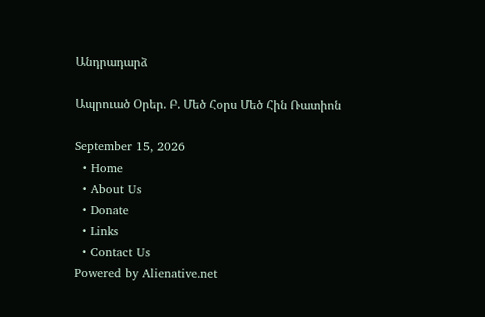Անդրադարձ

Ապրուած Օրեր. Բ. Մեծ Հօրս Մեծ Հին Ռատիոն

September 15, 2026
  • Home
  • About Us
  • Donate
  • Links
  • Contact Us
Powered by Alienative.net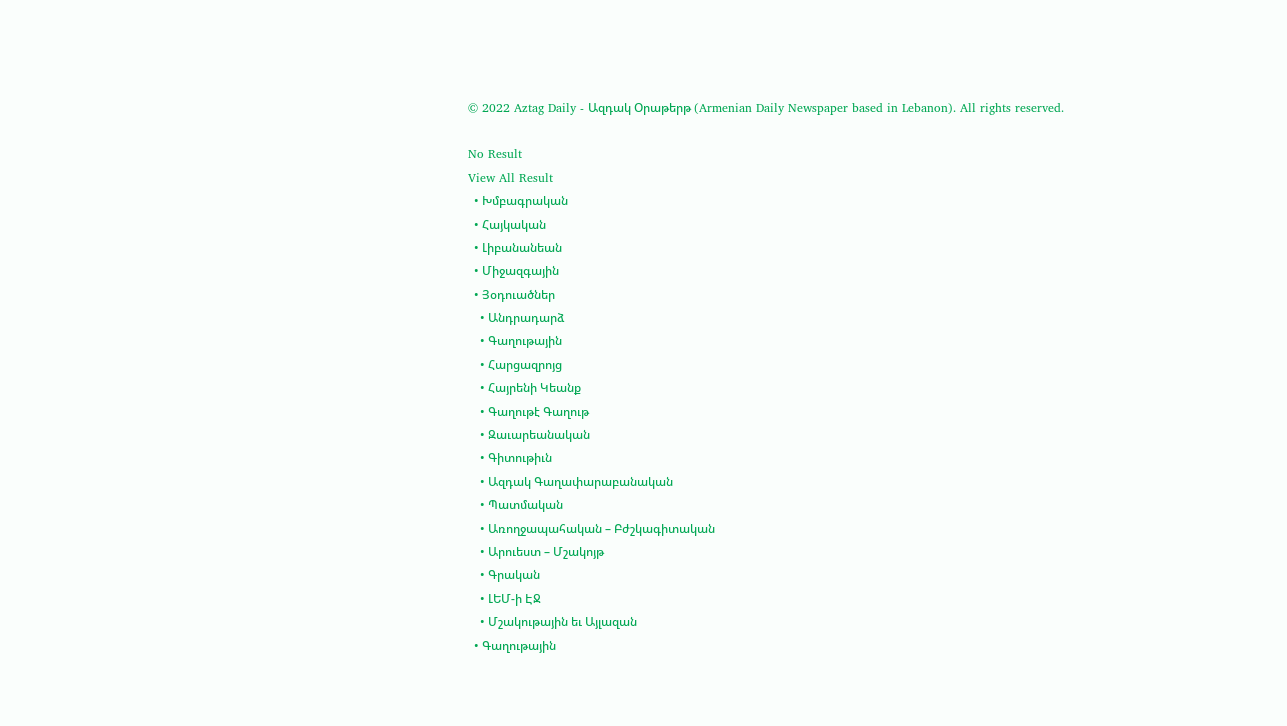© 2022 Aztag Daily - Ազդակ Օրաթերթ (Armenian Daily Newspaper based in Lebanon). All rights reserved.

No Result
View All Result
  • Խմբագրական
  • Հայկական
  • Լիբանանեան
  • Միջազգային
  • Յօդուածներ
    • Անդրադարձ
    • Գաղութային
    • Հարցազրոյց
    • Հայրենի Կեանք
    • Գաղութէ Գաղութ
    • Զաւարեանական
    • Գիտութիւն
    • Ազդակ Գաղափարաբանական
    • Պատմական
    • Առողջապահական – Բժշկագիտական
    • Արուեստ – Մշակոյթ
    • Գրական
    • ԼԵՄ-ի ԷՋ
    • Մշակութային եւ Այլազան
  • Գաղութային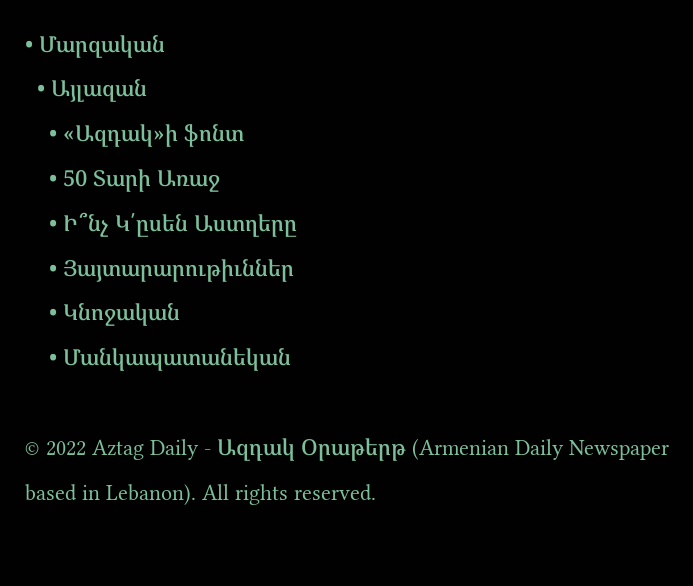• Մարզական
  • Այլազան
    • «Ազդակ»ի ֆոնտ
    • 50 Տարի Առաջ
    • Ի՞նչ Կ՛ըսեն Աստղերը
    • Յայտարարութիւններ
    • Կնոջական
    • Մանկապատանեկան

© 2022 Aztag Daily - Ազդակ Օրաթերթ (Armenian Daily Newspaper based in Lebanon). All rights reserved.